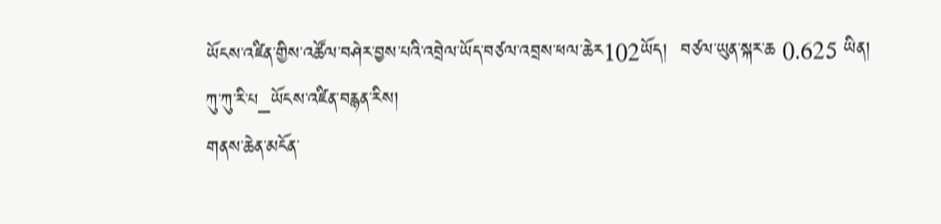ཡོངས་འཛིན་གྱིས་འཚོལ་བཤེར་བྱས་པའི་འབྲེལ་ཡོད་བཙལ་འབྲས་ཕལ་ཆེར102ཡོད།  བཙལ་ཡུན་སྐར་ཆ 0.625 ཡིན།
ཀུ་ཀུ་རི་པ_ཡོངས་འཛིན་བརྙན་རིས།
གནས་ཆེན་མངོན་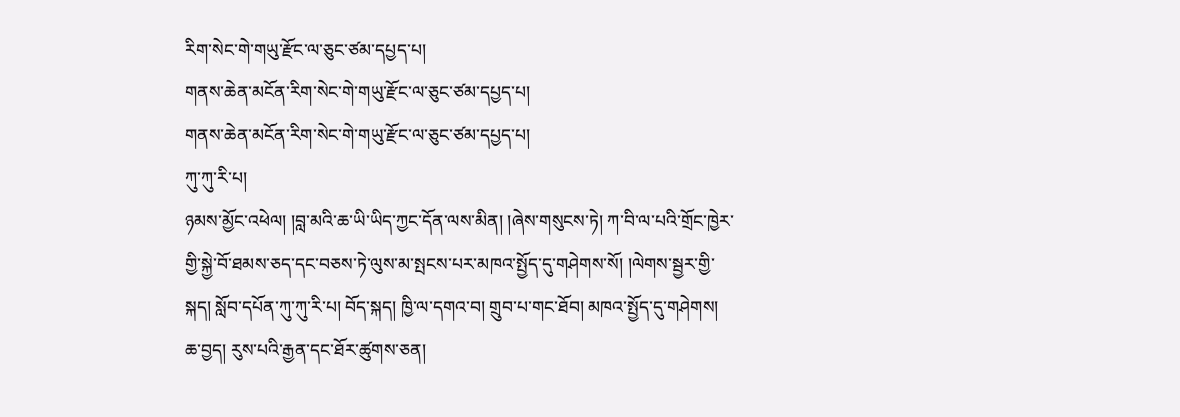རིག་སེང་གེ་གཡུ་རྫོང་ལ་ཅུང་ཙམ་དཔྱད་པ།
གནས་ཆེན་མངོན་རིག་སེང་གེ་གཡུ་རྫོང་ལ་ཅུང་ཙམ་དཔྱད་པ།
གནས་ཆེན་མངོན་རིག་སེང་གེ་གཡུ་རྫོང་ལ་ཅུང་ཙམ་དཔྱད་པ།
ཀུ་ཀུ་རི་པ།
ཉམས་མྱོང་འཕེལ། །བླ་མའི་ཆ་ཡི་ཡིད་ཀྱང་དོན་ལས་མིན། །ཞེས་གསུངས་ཏེ། ཀ་བི་ལ་པའི་གྲོང་ཁྱེར་གྱི་སྐྱེ་བོ་ཐམས་ཅད་དང་བཅས་ཏེ་ལུས་མ་སྤངས་པར་མཁའ་སྤྱོད་དུ་གཤེགས་སོ། །ལེགས་སྦྱར་གྱི་སྐད། སློབ་དཔོན་ཀུ་ཀུ་རི་པ། བོད་སྐད། ཁྱི་ལ་དགའ་བ། གྲུབ་པ་གང་ཐོབ། མཁའ་སྤྱོད་དུ་གཤེགས། ཆ་བྱད། རུས་པའི་རྒྱན་དང་ཐོར་ཚུགས་ཅན།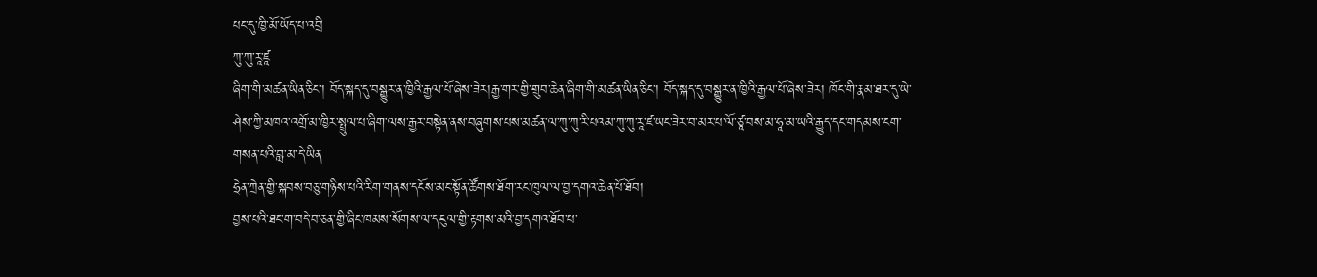པང་དུ་ཁྱི་མོ་ཡོད་པ་འབྲི
ཀུ་ཀུ་རཱ་ཛཱ
ཞིག་གི་མཚན་ཡིན་ཅིང་། བོད་སྐད་དུ་བསྒྱུར་ན་ཁྱིའི་རྒྱལ་པོ་ཞེས་ཟེར།རྒྱ་གར་གྱི་གྲུབ་ཆེན་ཞིག་གི་མཚན་ཡིན་ཅིང་། བོད་སྐད་དུ་བསྒྱུར་ན་ཁྱིའི་རྒྱལ་པོ་ཞེས་ཟེར། ཁོང་གི་རྣམ་ཐར་དུ་ཡེ་ཤེས་ཀྱི་མཁའ་འགྲོ་མ་ཁྱིར་སྤྲུལ་པ་ཞིག་ལས་རྒྱར་བསྟེན་ནས་བཞུགས་པས་མཚན་ལ་ཀུ་ཀུ་རི་པའམ་ཀུ་ཀུ་རཱ་ཛ་ཡང་ཟེར་བ་མར་པ་ལོ་ཙཱ་བས་མ་ཧཱ་མ་ཡའི་རྒྱུད་དང་གདམས་ངག་གསན་པའི་བླ་མ་དེ་ཡིན
ཧྲེན་ཀྲེན་གྱི་སྐབས་བཅུ་གཉིས་པའི་རིག་གནས་དངོས་མང་སྟོན་ཚོགས་ཐོག་རང་ཁུལ་ལ་བྱ་དགའ་ཆེན་པོ་ཐོབ།
བྱས་པའི་ཐང་ག་བདེ་བ་ཅན་གྱི་ཞིང་ཁམས་སོགས་ལ་དངུལ་གྱི་རྟགས་མའི་བྱ་དགའ་ཐོབ་པ་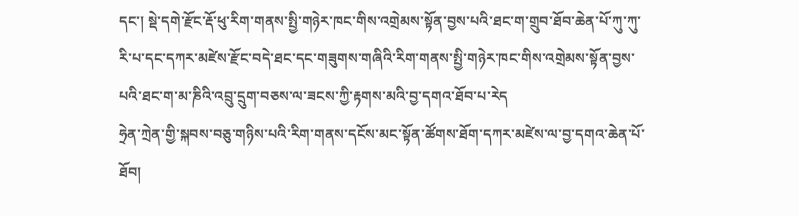དང་། སྡེ་དགེ་རྫོང་རྡོ་ཕུ་རིག་གནས་སྤྱི་གཉེར་ཁང་གིས་འགྲེམས་སྟོན་བྱས་པའི་ཐང་ག་གྲུབ་ཐོབ་ཆེན་པོ་ཀུ་ཀུ་རི་པ་དང་དཀར་མཛེས་རྫོང་བདེ་ཐང་དང་གཟུགས་གཞིའི་རིག་གནས་སྤྱི་གཉེར་ཁང་གིས་འགྲེམས་སྟོན་བྱས་པའི་ཐང་ག་མ་ཎིའི་འབྲུ་དྲུག་བཅས་ལ་ཟངས་ཀྱི་རྟགས་མའི་བྱ་དགའ་ཐོབ་པ་རེད
ཧྲེན་ཀྲེན་གྱི་སྐབས་བཅུ་གཉིས་པའི་རིག་གནས་དངོས་མང་སྟོན་ཚོགས་ཐོག་དཀར་མཛེས་ལ་བྱ་དགའ་ཆེན་པོ་ཐོབ།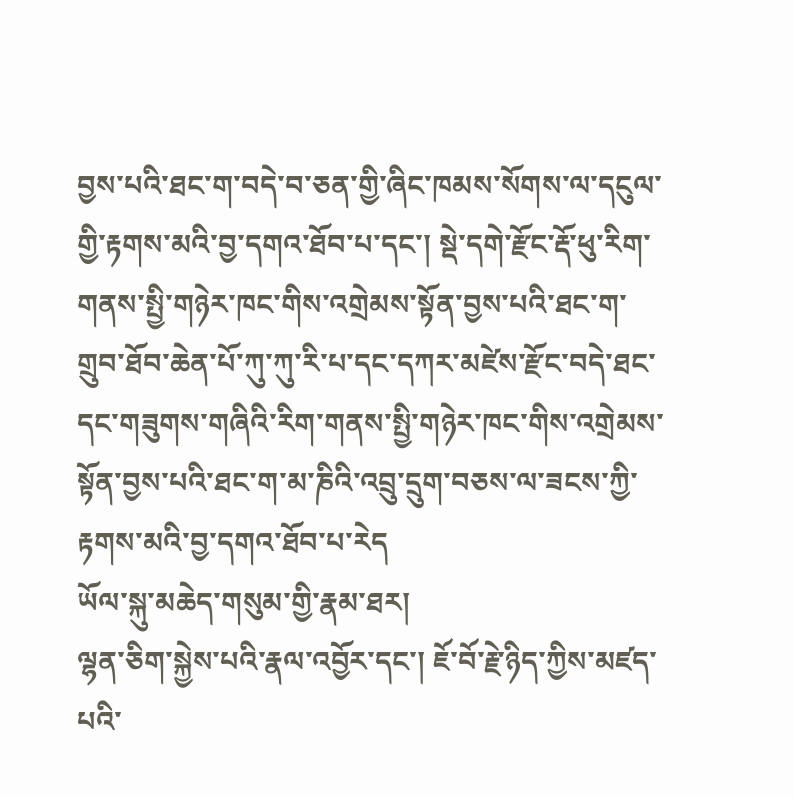བྱས་པའི་ཐང་ག་བདེ་བ་ཅན་གྱི་ཞིང་ཁམས་སོགས་ལ་དངུལ་གྱི་རྟགས་མའི་བྱ་དགའ་ཐོབ་པ་དང་། སྡེ་དགེ་རྫོང་རྡོ་ཕུ་རིག་གནས་སྤྱི་གཉེར་ཁང་གིས་འགྲེམས་སྟོན་བྱས་པའི་ཐང་ག་གྲུབ་ཐོབ་ཆེན་པོ་ཀུ་ཀུ་རི་པ་དང་དཀར་མཛེས་རྫོང་བདེ་ཐང་དང་གཟུགས་གཞིའི་རིག་གནས་སྤྱི་གཉེར་ཁང་གིས་འགྲེམས་སྟོན་བྱས་པའི་ཐང་ག་མ་ཎིའི་འབྲུ་དྲུག་བཅས་ལ་ཟངས་ཀྱི་རྟགས་མའི་བྱ་དགའ་ཐོབ་པ་རེད
ཡོལ་སྐུ་མཆེད་གསུམ་གྱི་རྣམ་ཐར།
ལྷན་ཅིག་སྐྱེས་པའི་རྣལ་འབྱོར་དང་། ཇོ་བོ་རྗེ་ཉིད་ཀྱིས་མཛད་པའི་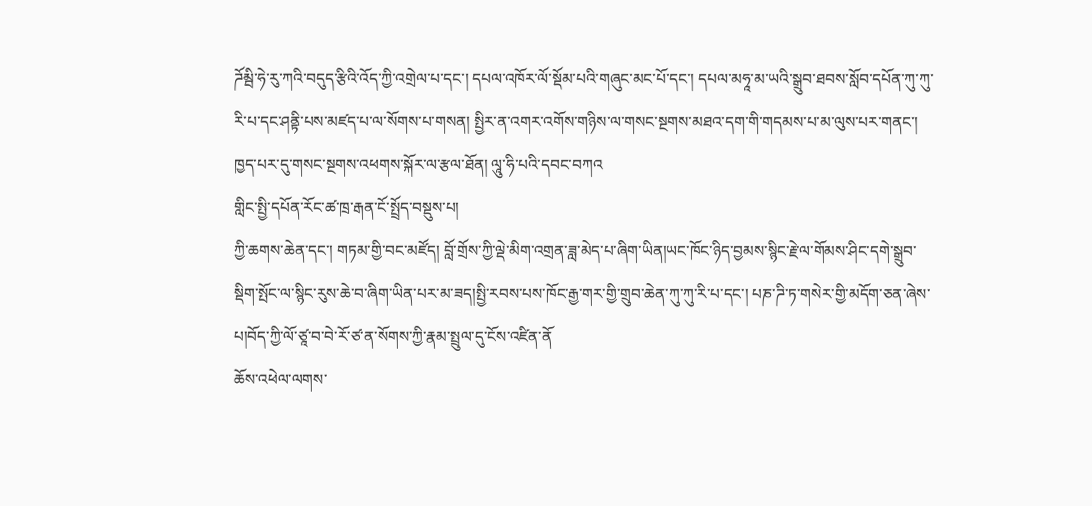ཌོམྦི་ཧེ་རུ་ཀའི་བདུད་རྩིའི་འོད་ཀྱི་འགྲེལ་པ་དང་། དཔལ་འཁོར་ལོ་སྡོམ་པའི་གཞུང་མང་པོ་དང་། དཔལ་མཧཱ་མ་ཡའི་སྒྲུབ་ཐབས་སློབ་དཔོན་ཀུ་ཀུ་རི་པ་དང་ཤནྟི་པས་མཛད་པ་ལ་སོགས་པ་གསན། སྤྱིར་ན་འགར་འགོས་གཉིས་ལ་གསང་སྔགས་མཐའ་དག་གི་གདམས་པ་མ་ལུས་པར་གནང་། ཁྱད་པར་དུ་གསང་སྔགས་འཕགས་སྐོར་ལ་རྩལ་ཐོན། ལཱུ་ཧི་པའི་དབང་བཀའ
གླིང་སྤྱི་དཔོན་རོང་ཚ་ཁྲ་རྒན་ངོ་སྤྲོད་བསྡུས་པ།
ཀྱི་ཆགས་ཆེན་དང་། གཏམ་གྱི་བང་མཛོད། བློ་གྲོས་ཀྱི་ལྡེ་མིག་འགྲན་ཟླ་མེད་པ་ཞིག་ཡིན།ཡང་ཁོང་ཉིད་བྱམས་སྙིང་རྗེ་ལ་གོམས་ཤིང་དགེ་སྒྲུབ་སྡིག་སྤོང་ལ་སྙིང་རུས་ཆེ་བ་ཞིག་ཡིན་པར་མ་ཟད།སྤྱི་རབས་པས་ཁོང་རྒྱ་གར་གྱི་གྲུབ་ཆེན་ཀུ་ཀུ་རི་པ་དང་། པཎ་ཌི་ཏ་གསེར་གྱི་མདོག་ཅན་ཞེས་པ།བོད་ཀྱི་ལོ་ཙཱ་བ་བེ་རོ་ཙ་ན་སོགས་ཀྱི་རྣམ་སྤྲུལ་དུ་ངོས་འཛིན་ནོ
ཆོས་འཕེལ་ལགས་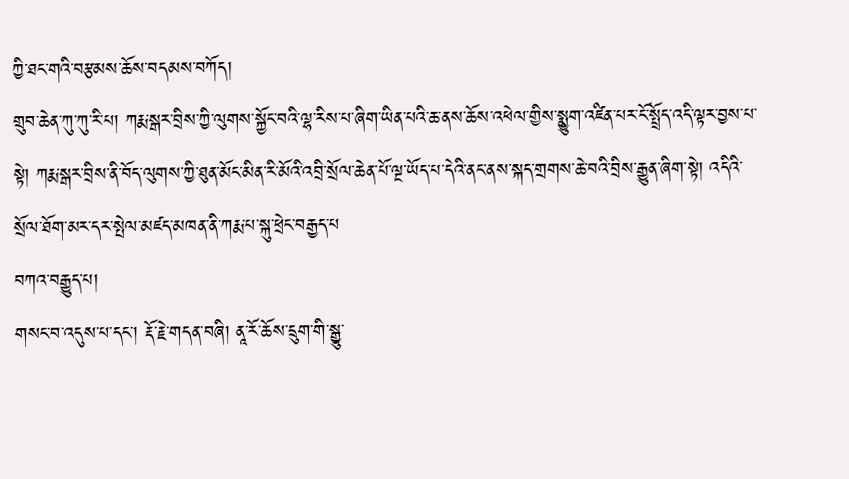ཀྱི་ཐང་གའི་བརྩམས་ཆོས་བདམས་བཀོད།
གྲུབ་ཆེན་ཀུ་ཀུ་རི་པ། ཀརྨ་སྒར་བྲིས་ཀྱི་ལུགས་སྐྱོང་བའི་ལྷ་རིས་པ་ཞིག་ཡིན་པའི་ཆ་ནས་ཆོས་འཕེལ་གྱིས་སྨྱུག་འཛིན་པར་ངོ་སྤྲོད་འདི་ལྟར་བྱས་པ་སྟེ། ཀརྨ་སྒར་བྲིས་ནི་བོད་ལུགས་ཀྱི་ཐུན་མོང་མིན་རི་མོའི་འབྲི་སྲོལ་ཆེན་པོ་ལྔ་ཡོད་པ་དེའི་ནང་ནས་སྐད་གྲགས་ཆེ་བའི་བྲིས་རྒྱུན་ཞིག་སྟེ། འདིའི་སྲོལ་ཐོག་མར་དར་སྤེལ་མཛད་མཁན་ནི་ཀརྨ་པ་སྐུ་ཕྲེང་བརྒྱད་པ
བཀའ་བརྒྱུད་པ།
གསང་བ་འདུས་པ་དང་། རྡོ་རྗེ་གདན་བཞི། ནཱ་རོ་ཆོས་དྲུག་གི་སྒྱུ་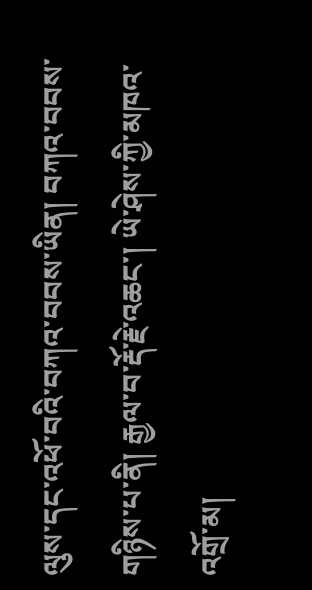ལུས་དང་འཕོ་བའི་བཀའ་བབས་ཡིན། བཀའ་བབས་གཉིས་པ་ནི། རྒྱལ་བ་རྡོ་རྗེ་འཆང་། ཡེ་ཤེས་ཀྱི་མཁའ་འགྲོ་མ།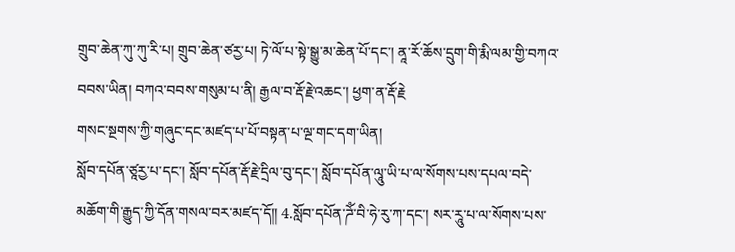གྲུབ་ཆེན་ཀུ་ཀུ་རི་པ། གྲུབ་ཆེན་ཙརྱ་པ། ཏེ་ལོ་པ་སྟེ་སྒྱུ་མ་ཆེན་པོ་དང་། ནཱ་རོ་ཆོས་དྲུག་གི་རྨི་ལམ་གྱི་བཀའ་བབས་ཡིན། བཀའ་བབས་གསུམ་པ་ནི། རྒྱལ་བ་རྡོ་རྗེ་འཆང་། ཕྱག་ན་རྡོ་རྗེ
གསང་སྔགས་ཀྱི་གཞུང་དང་མཛད་པ་པོ་བསྟན་པ་ལྔ་གང་དག་ཡིན།
སློབ་དཔོན་ཙཱརྱ་པ་དང་། སློབ་དཔོན་རྡོ་རྗེ་དྲིལ་བུ་དང་། སློབ་དཔོན་ལཱུ་ཡི་པ་ལ་སོགས་པས་དཔལ་བདེ་མཆོག་གི་རྒྱུད་ཀྱི་དོན་གསལ་བར་མཛད་དོ༎ 4.སློབ་དཔོན་ཌོཾ་བི་ཧེ་རུ་ཀ་དང་། སར་རཱུ་པ་ལ་སོགས་པས་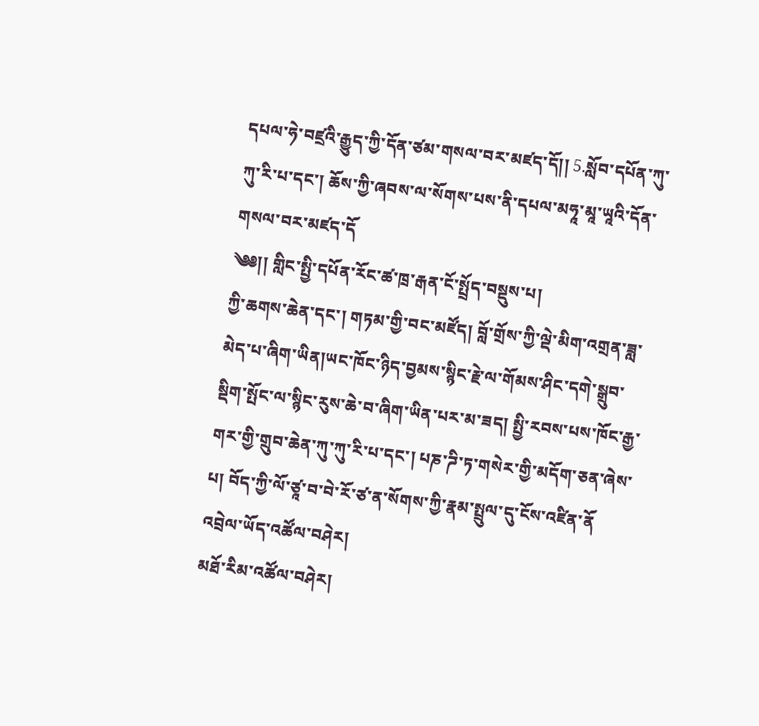དཔལ་ཧེ་བཛྲའི་རྒྱུད་ཀྱི་དོན་ཙམ་གསལ་བར་མཛད་དོ།། 5.སློབ་དཔོན་ཀུ་ཀུ་རི་པ་དང་། ཆོས་ཀྱི་ཞབས་ལ་སོགས་པས་ནི་དཔལ་མཧཱ་མཱ་ཡཱའི་དོན་གསལ་བར་མཛད་དོ
༄༅།། གླིང་སྤྱི་དཔོན་རོང་ཚ་ཁྲ་རྒན་ངོ་སྤྲོད་བསྡུས་པ།
ཀྱི་ཆགས་ཆེན་དང་། གཏམ་གྱི་བང་མཛོད། བློ་གྲོས་ཀྱི་ལྡེ་མིག་འགྲན་ཟླ་མེད་པ་ཞིག་ཡིན།ཡང་ཁོང་ཉིད་བྱམས་སྙིང་རྗེ་ལ་གོམས་ཤིང་དགེ་སྒྲུབ་སྡིག་སྤོང་ལ་སྙིང་རུས་ཆེ་བ་ཞིག་ཡིན་པར་མ་ཟད། སྤྱི་རབས་པས་ཁོང་རྒྱ་གར་གྱི་གྲུབ་ཆེན་ཀུ་ཀུ་རི་པ་དང་། པཎ་ཌི་ཏ་གསེར་གྱི་མདོག་ཅན་ཞེས་པ། བོད་ཀྱི་ལོ་ཙཱ་བ་བེ་རོ་ཙ་ན་སོགས་ཀྱི་རྣམ་སྤྲུལ་དུ་ངོས་འཛིན་ནོ
འབྲེལ་ཡོད་འཚོལ་བཤེར།
མཐོ་རིམ་འཚོལ་བཤེར།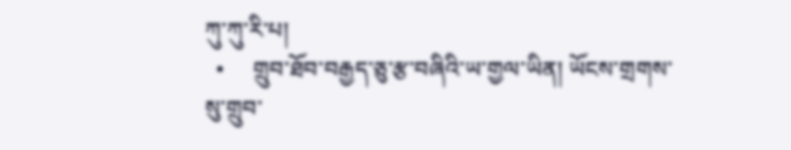ཀུ་ཀུ་རི་པ།
  •     གྲུབ་ཐོབ་བརྒྱད་ཅུ་རྩ་བཞིའི་ཡ་གྱལ་ཡིན། ཡོངས་གྲགས་སུ་གྲུབ་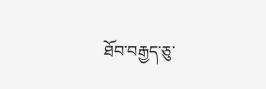ཐོབ་བརྒྱད་ཅུ་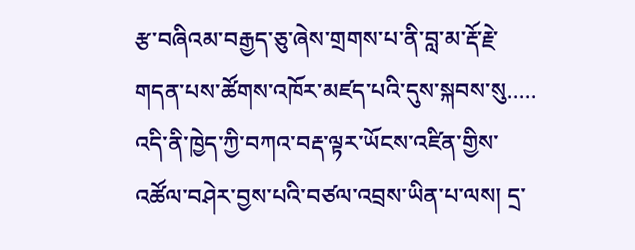རྩ་བཞིའམ་བརྒྱད་ཅུ་ཞེས་གྲགས་པ་ནི་བླ་མ་རྡོ་རྗེ་གདན་པས་ཚོགས་འཁོར་མཛད་པའི་དུས་སྐབས་སུ.....
འདི་ནི་ཁྱེད་ཀྱི་བཀའ་བརྡ་ལྟར་ཡོངས་འཛིན་གྱིས་འཚོལ་བཤེར་བྱས་པའི་བཙལ་འབྲས་ཡིན་པ་ལས། དྲ་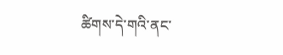ཚིགས་དེ་གའི་ནང་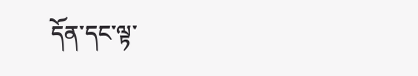དོན་དང་ལྟ་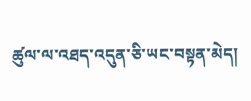ཚུལ་ལ་འཐད་འདུན་ཅི་ཡང་བསྟན་མེད།